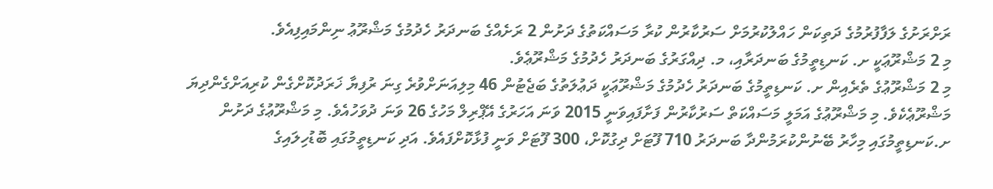ރަށްރަށުގެ ލަފާފުރުމުގެ ދަތިކަން ހައްލުކުރުމަށް ސަރުކާރުން ކުރާ މަސައްކަތުގެ ދަށުން 2 ރަށެއްގެ ބަނދަރު ހެދުމުގެ މަޝްރޫޢު ނިންމައިފިއެވެ.
މި 2 މަޝްރޫޢަކީ ށ. ކަނޑިތީމުގެ ބަނދަރާއި، މ. ދިއްގަރުގެ ބަނދަރު ހެދުމުގެ މަޝްރޫޢެވެ.
މި 2 މަޝްރޫޢުގެ ތެރެއިން ށ. ކަނޑިތީމުގެ ބަނދަރު ހެދުމުގެ މަޝްރޫޢަކީ ދަޢުލަތުގެ ބަޖެޓުން 46 މިލިއަނަށްވުރެ ގިނަ ރުފިޔާ ޚަރަދުކޮށްގެން ކުރިއަށްގެންދިޔަ މަޝްރޫޢެކެވެ. މި މަޝްރޫޢުގެ އަމަލީ މަސައްކަތް ސަރުކާރުން ފަށާފައިވަނީ 2015 ވަނަ އަހަރުގެ އޭޕްރިލް މަހުގެ 26 ވަނަ ދުވަހުއެވެ. މި މަޝްރޫޢުގެ ދަށުން ށ.ކަނޑިތީމުގައި މިހާރު ބޭނުންކުރަމުންދާ ބަނދަރު 710 ފޫޓަށް ދިގުކޮށް، 300 ފޫޓަށް ވަނީ ފުޅާކޮށްފައެވެ. އަދި ކަނޑިތީމުގައި ބޮޑުހިލައިގެ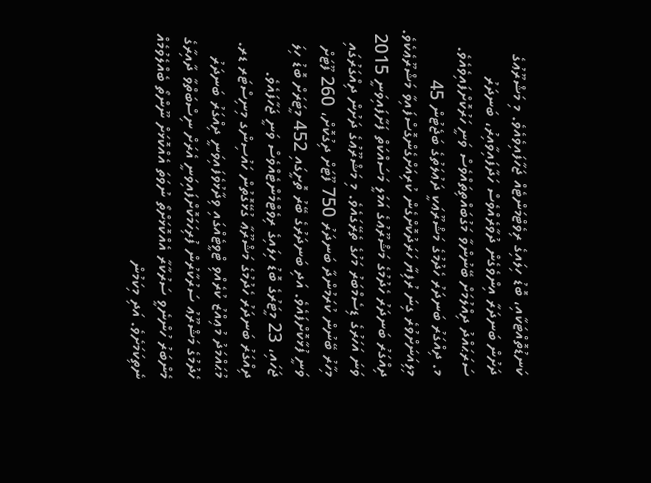ކަނޑުތޮއްޓަކާއި، ބޮޑު ހިލައިގެ ރިވެޓްމަންޓެއް ޖަހާފައިވެއެވެ. މި މަޝްރޫޢުގެ ދަށުން ބަނދަރާ އިންވެގެން ދުވާރެއްވެސް ހަދާފައިވާއިރު، ބަނދަރު ސަރަޙައްދު ދިއްލުމަށް ބޭނުންވާ މަގުބައްތިތައްވެސް ވަނީ ހަރުކޮށްފައިވެއެވެ.
މ. ދިއްގަރު ބަނދަރު ހެދުމުގެ މަޝްރޫޢަކީ ދަޢުލަތުގެ ބަޖެޓުން 45 މިލިއަނަށްވުރެ ގިނަ ރުފިޔާ ހަރަދުކޮށްގެން ކުރިއަށްގެންގޮސްފައިވާ މަޝްރޫޢެކެވެ. ދިއްގަރު ބަނދަރު ހެދުމުގެ މަޝްރޫޢުގެ އަމަލީ މަސައްކަތް ފަށާފައިވަނީ 2015 ވަނަ އަހަރުގެ ޑިސެމްބަރު މަހުގެ ތެރޭގައެވެ. މި މަޝްރޫޢުގެ ދަށުން ދިއްގަރުގައި މިހާރު ބޭނުން ކުރަމުންދާ ބަނދަރު 750 ފޫޓަށް ދިގުކޮށް، 260 ފޫޓަށް ވަނީ ފުޅާކޮށްފައެވެ. އަދި ބަނދަރުގެ ބޭރު ތޮށީގައި 452 މީޓަރަށް ބޮޑު ހިލަ ޖަހައި، 23 މީޓަރުގެ ބޮޑު ހިލައިގެ ރިވެޓްމެންޓެއްވެސް ވަނީ ޖަހާފައެވެ.
ދިއްގަރު ބަނދަރު ހެދުމުގެ މަޝްރޫޢާ ގުޅޭގޮތުން ހައުސިންގ މިނިސްޓަރ ޑރ. މުޙައްމަދު މުޢިއްޒު ކުރެއްވި ޓްވީޓެއްގައި ވިދާޅުވެފައިވަނީ ދިއްގަރު ބަނދަރު ހެދުމުގެ މަޝްރޫޢު ސަރުކާރުން ފުރިހަމަކޮށްފައިވަނީ އެރަށް ނިސްބަތްވާ ދާއިރާގެ މެންބަރު ހުންނެވީ ސަރުކާރާ އެއްކޮޅަށްތޯ ނުވަތަ އެއްކޮޅަށް ނޫންތޯ ބެއްލެވުމެއް ނެތިކަމަށެވެ. އަދި މިކަމުން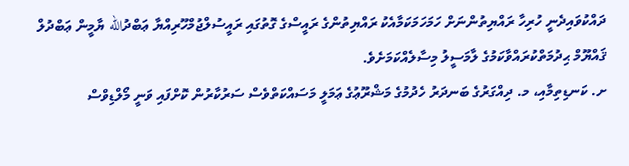ދައްކުވައިދެނީ ހުރިހާ ރައްޔިތުންނަށް ހަމަހަމަކަމާއެކު ރައްޔިތުންގެ ރައީސްގެ ގޮތުގައި ރައީސުލްޖުމްހޫރިއްޔާ ޢަބްދުالله ޔާމީން ޢަބްދުލް ޤައްޔޫމް ޙިދުމަތްކުރައްވާކަމުގެ ލާމަސީލު މިސާލެއްކަމަށެވެ.
ށ. ކަނޑިތިމާއި، މ. ދިއްގަރުގެ ބަނދަރު ހެދުމުގެ މަޝްރޫޢުގެ ޢަމަލީ މަސައްކަތްވެސް ސަރުކާރުން ކޮށްފައި ވަނީ މޯލްޑިވްސް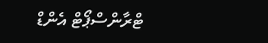ޓްރާންސްޕޯޓް އެންޑް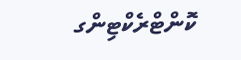ކޮންޓްރެކްޓިންގ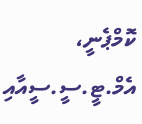ކޮމްޕެނީ، އެމް.ޓީ.ސީ.ސީއާއި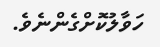ހަވާލުކޮށްގެންނެވެ.